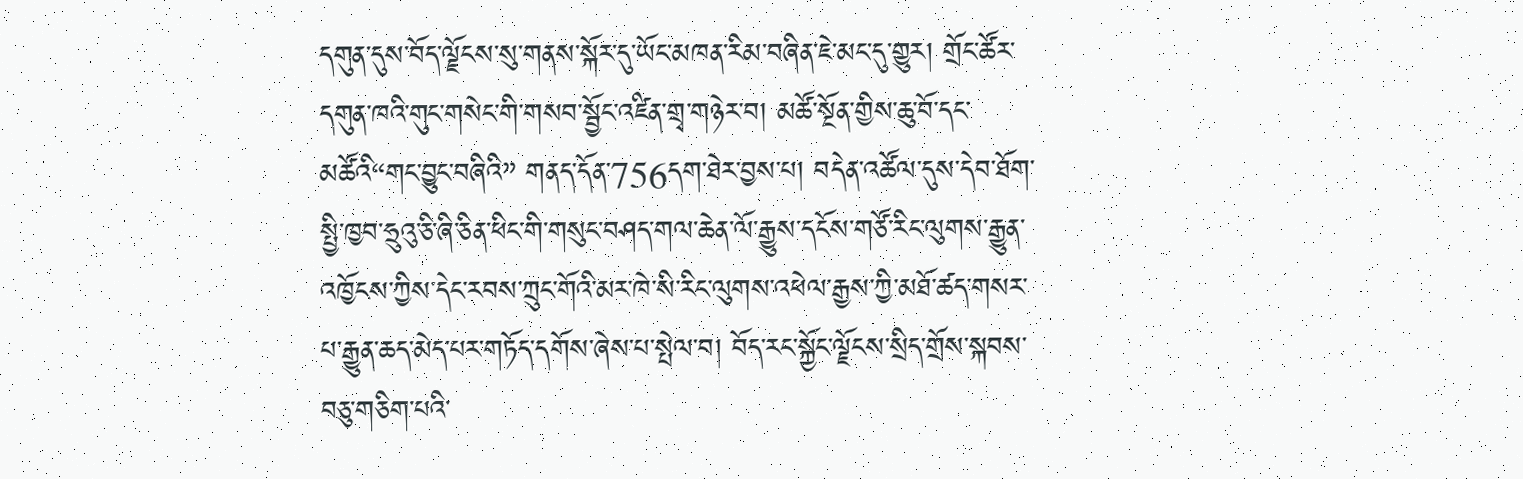དགུན་དུས་བོད་ལྗོངས་སུ་གནས་སྐོར་དུ་ཡོང་མཁན་རིམ་བཞིན་ཇེ་མང་དུ་གྱུར། གྲོང་ཚོར་དགུན་ཁའི་གུང་གསེང་གི་གསབ་སྦྱོང་འཛིན་གྲྭ་གཉེར་བ། མཚོ་སྔོན་གྱིས་ཆུ་བོ་དང་མཚོའི“གང་བྱུང་བཞིའི” གནད་དོན་756དག་ཐེར་བྱས་པ། བདེན་འཚོལ་དུས་དེབ་ཐོག་སྤྱི་ཁྱབ་ཧྲུའུ་ཅི་ཞི་ཅིན་ཕིང་གི་གསུང་བཤད་གལ་ཆེན་ལོ་རྒྱུས་དངོས་གཙོ་རིང་ལུགས་རྒྱུན་འཁྱོངས་ཀྱིས་དེང་རབས་ཀྲུང་གོའི་མར་ཁེ་སི་རིང་ལུགས་འཕེལ་རྒྱས་ཀྱི་མཐོ་ཚད་གསར་པ་རྒྱུན་ཆད་མེད་པར་གཏོད་དགོས་ཞེས་པ་སྤེལ་བ། བོད་རང་སྐྱོང་ལྗོངས་སྲིད་གྲོས་སྐབས་བཅུ་གཅིག་པའི་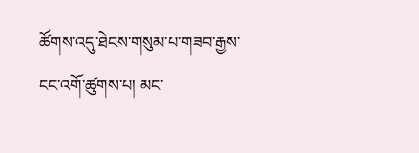ཚོགས་འདུ་ཐེངས་གསུམ་པ་གཟབ་རྒྱས་ངང་འགོ་ཚུགས་པ། མང་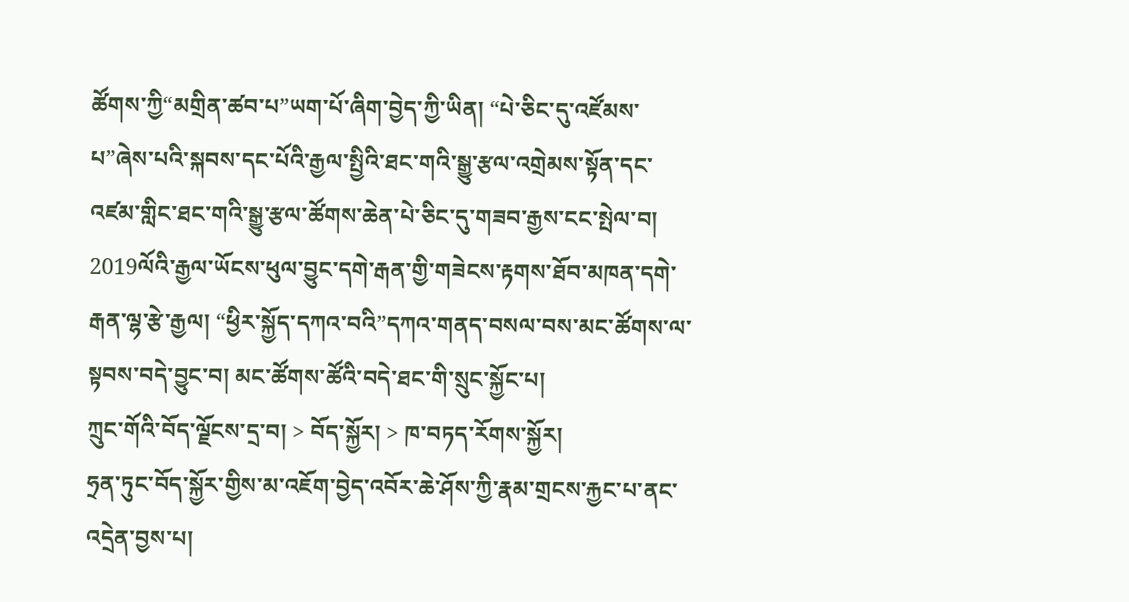ཚོགས་ཀྱི“མགྲིན་ཚབ་པ”ཡག་པོ་ཞིག་བྱེད་ཀྱི་ཡིན། “པེ་ཅིང་དུ་འཛོམས་པ”ཞེས་པའི་སྐབས་དང་པོའི་རྒྱལ་སྤྱིའི་ཐང་གའི་སྒྱུ་རྩལ་འགྲེམས་སྟོན་དང་འཛམ་གླིང་ཐང་གའི་སྒྱུ་རྩལ་ཚོགས་ཆེན་པེ་ཅིང་དུ་གཟབ་རྒྱས་ངང་སྤེལ་བ། 2019ལོའི་རྒྱལ་ཡོངས་ཕུལ་བྱུང་དགེ་རྒན་གྱི་གཟེངས་རྟགས་ཐོབ་མཁན་དགེ་རྒན་ལྷ་རྩེ་རྒྱལ། “ཕྱིར་སྐྱོད་དཀའ་བའི”དཀའ་གནད་བསལ་བས་མང་ཚོགས་ལ་སྟབས་བདེ་བྱུང་བ། མང་ཚོགས་ཚོའི་བདེ་ཐང་གི་སྲུང་སྐྱོང་པ།
ཀྲུང་གོའི་བོད་ལྗོངས་དྲ་བ། > བོད་སྐྱོར། > ཁ་བཏད་རོགས་སྐྱོར།
ཧྲན་ཏུང་བོད་སྐྱོར་གྱིས་མ་འཇོག་བྱེད་འབོར་ཆེ་ཤོས་ཀྱི་རྣམ་གྲངས་རྐྱང་པ་ནང་འདྲེན་བྱས་པ།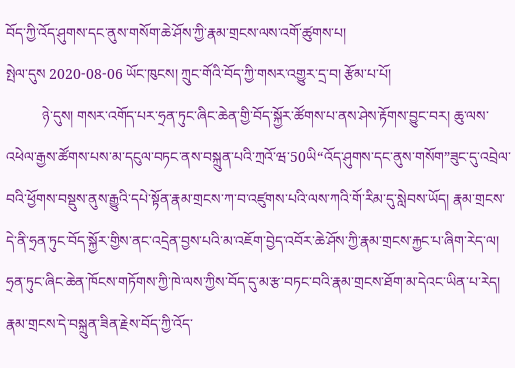བོད་ཀྱི་འོད་ཤུགས་དང་ནུས་གསོག་ཆེ་ཤོས་ཀྱི་རྣམ་གྲངས་ལས་འགོ་ཚུགས་པ།
སྤེལ་དུས 2020-08-06 ཡོང་ཁུངས། ཀྲུང་གོའི་བོད་ཀྱི་གསར་འགྱུར་དྲ་བ། རྩོམ་པ་པོ།
          ཉེ་དུས། གསར་འགོད་པར་ཧྲན་ཏུང་ཞིང་ཆེན་གྱི་བོད་སྐྱོར་ཚོགས་པ་ནས་ཤེས་རྟོགས་བྱུང་བར། ཆུ་ལས་འཕེལ་རྒྱས་ཚོགས་པས་མ་དངུལ་བཏང་ནས་བསྐྲུན་པའི་ཀྲའོ་ཝ་50ཡི“འོད་ཤུགས་དང་ནུས་གསོག”ཟུང་དུ་འབྲེལ་བའི་ཕྱོགས་བསྡུས་ནུས་རྒྱུའི་དཔེ་སྟོན་རྣམ་གྲངས་ཀ་བ་འཛུགས་པའི་ལས་ཀའི་གོ་རིམ་དུ་སླེབས་ཡོད། རྣམ་གྲངས་དེ་ནི་ཧྲན་ཏུང་བོད་སྐྱོར་གྱིས་ནང་འདྲེན་བྱས་པའི་མ་འཇོག་བྱེད་འབོར་ཆེ་ཤོས་ཀྱི་རྣམ་གྲངས་རྐྱང་པ་ཞིག་རེད་ལ། ཧྲན་ཏུང་ཞིང་ཆེན་ཁོངས་གཏོགས་ཀྱི་ཁེ་ལས་ཀྱིས་བོད་དུ་མ་རྩ་བཏང་བའི་རྣམ་གྲངས་ཐོག་མ་དེའང་ཡིན་པ་རེད། རྣམ་གྲངས་དེ་བསྐྲུན་ཟིན་རྗེས་བོད་ཀྱི་འོད་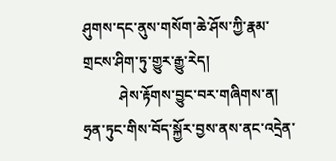ཤུགས་དང་ནུས་གསོག་ཆེ་ཤོས་ཀྱི་རྣམ་གྲངས་ཤིག་ཏུ་གྱུར་རྒྱུ་རེད།
          ཤེས་རྟོགས་བྱུང་བར་གཞིགས་ན། ཧྲན་ཏུང་གིས་བོད་སྐྱོར་བྱས་ནས་ནང་འདྲེན་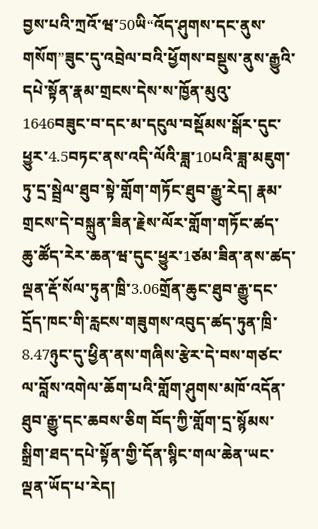བྱས་པའི་ཀྲའོ་ཝ་50ཡི“འོད་ཤུགས་དང་ནུས་གསོག”ཟུང་དུ་འབྲེལ་བའི་ཕྱོགས་བསྡུས་ནུས་རྒྱུའི་དཔེ་སྟོན་རྣམ་གྲངས་དེས་ས་ཁྱོན་མུའུ་1646བཟུང་བ་དང་མ་དངུལ་བསྡོམས་སྒོར་དུང་ཕྱུར་4.5བཏང་ནས་འདི་ལོའི་ཟླ་10པའི་ཟླ་མཇུག་ཏུ་དྲ་སྦྲེལ་ཐུབ་སྟེ་གློག་གཏོང་ཐུབ་རྒྱུ་རེད། རྣམ་གྲངས་དེ་བསྐྲུན་ཟིན་རྗེས་ལོར་གློག་གཏོང་ཚད་ཆུ་ཚོད་རེར་ཆན་ཝ་དུང་ཕྱུར་1ཙམ་ཟིན་ནས་ཚད་ལྡན་རྡོ་སོལ་ཏུན་ཁྲི་3.06གྲོན་ཆུང་ཐུབ་རྒྱུ་དང་དྲོད་ཁང་གི་རླངས་གཟུགས་འབུད་ཚད་ཏུན་ཁྲི་8.47ཉུང་དུ་ཕྱིན་ནས་གཞིས་རྩེར་དེ་བས་གཙང་ལ་བློས་འགེལ་ཆོག་པའི་གློག་ཤུགས་མཁོ་འདོན་ཐུབ་རྒྱུ་དང་ཆབས་ཅིག བོད་ཀྱི་གློག་དྲ་སྙོམས་སྒྲིག་ཐད་དཔེ་སྟོན་གྱི་དོན་སྙིང་གལ་ཆེན་ཡང་ལྡན་ཡོད་པ་རེད།